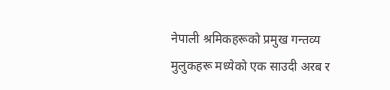नेपाली श्रमिकहरूको प्रमुख गन्तव्य मुलुकहरू मध्येको एक साउदी अरब र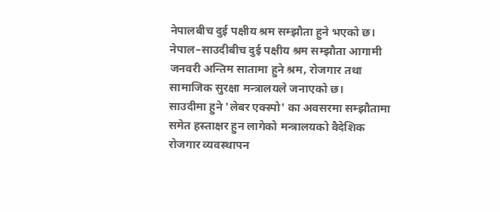नेपालबीच दुई पक्षीय श्रम सम्झौता हुने भएको छ।
नेपाल–साउदीबीच दुई पक्षीय श्रम सम्झौता आगामी जनवरी अन्तिम सातामा हुने श्रम, रोजगार तथा सामाजिक सुरक्षा मन्त्रालयले जनाएको छ।
साउदीमा हुने 'लेबर एक्स्पो' का अवसरमा सम्झौतामा समेत हस्ताक्षर हुन लागेको मन्त्रालयको वैदेशिक रोजगार व्यवस्थापन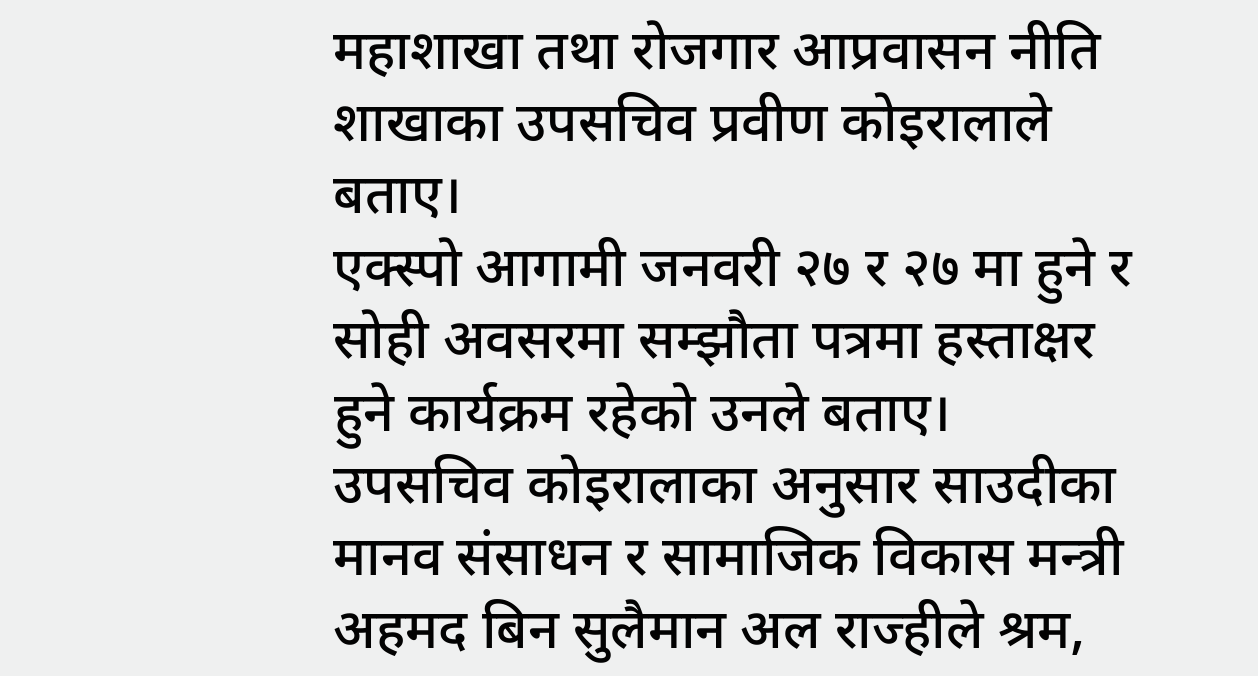महाशाखा तथा रोजगार आप्रवासन नीति शाखाका उपसचिव प्रवीण कोइरालाले बताए।
एक्स्पो आगामी जनवरी २७ र २७ मा हुने र सोही अवसरमा सम्झौता पत्रमा हस्ताक्षर हुने कार्यक्रम रहेको उनले बताए।
उपसचिव कोइरालाका अनुसार साउदीका मानव संसाधन र सामाजिक विकास मन्त्री अहमद बिन सुलैमान अल राज्हीले श्रम,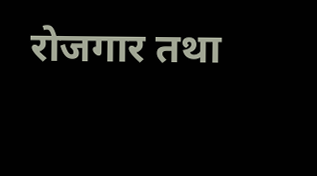रोजगार तथा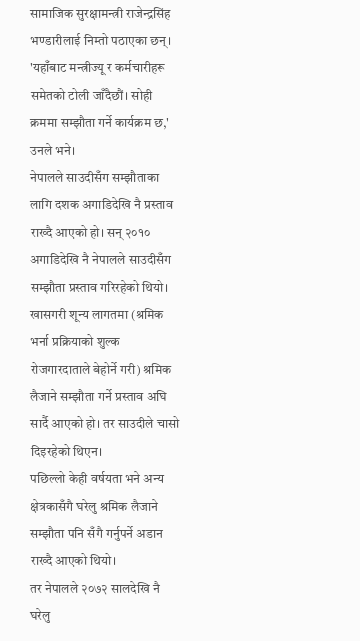सामाजिक सुरक्षामन्त्री राजेन्द्रसिंह भण्डारीलाई निम्तो पठाएका छन्।
'यहाँबाट मन्त्रीज्यू र कर्मचारीहरू समेतको टोली जाँदैछौं। सोही क्रममा सम्झौता गर्ने कार्यक्रम छ,' उनले भने।
नेपालले साउदीसँग सम्झौताका लागि दशक अगाडिदेखि नै प्रस्ताव राख्दै आएको हो। सन् २०१० अगाडिदेखि नै नेपालले साउदीसँग सम्झौता प्रस्ताव गरिरहेको थियो।
खासगरी शून्य लागतमा (श्रमिक भर्ना प्रक्रियाको शुल्क रोजगारदाताले बेहोर्ने गरी) श्रमिक लैजाने सम्झौता गर्ने प्रस्ताव अघि सार्दै आएको हो। तर साउदीले चासो दिइरहेको थिएन।
पछिल्लो केही वर्षयता भने अन्य क्षेत्रकासँगै घरेलु श्रमिक लैजाने सम्झौता पनि सँगै गर्नुपर्ने अडान राख्दै आएको थियो।
तर नेपालले २०७२ सालदेखि नै घरेलु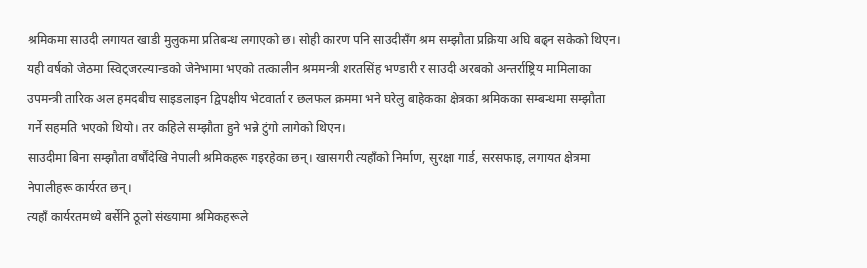श्रमिकमा साउदी लगायत खाडी मुलुकमा प्रतिबन्ध लगाएको छ। सोही कारण पनि साउदीसँग श्रम सम्झौता प्रक्रिया अघि बढ्न सकेको थिएन।
यही वर्षको जेठमा स्विट्जरल्यान्डको जेनेभामा भएको तत्कालीन श्रममन्त्री शरतसिंह भण्डारी र साउदी अरबको अन्तर्राष्ट्रिय मामिलाका उपमन्त्री तारिक अल हमदबीच साइडलाइन द्विपक्षीय भेटवार्ता र छलफल क्रममा भने घरेलु बाहेकका क्षेत्रका श्रमिकका सम्बन्धमा सम्झौता गर्ने सहमति भएको थियो। तर कहिले सम्झौता हुने भन्ने टुंगो लागेको थिएन।
साउदीमा बिना सम्झौता वर्षौंदेखि नेपाली श्रमिकहरू गइरहेका छन्। खासगरी त्यहाँको निर्माण, सुरक्षा गार्ड, सरसफाइ, लगायत क्षेत्रमा नेपालीहरू कार्यरत छन्।
त्यहाँ कार्यरतमध्ये बर्सेनि ठूलो संख्यामा श्रमिकहरूले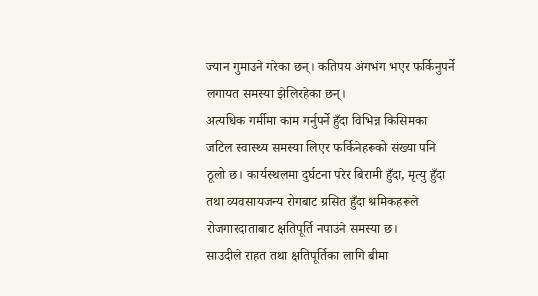ज्यान गुमाउने गरेका छन्। कतिपय अंगभंग भएर फर्किनुपर्ने लगायत समस्या झेलिरहेका छन्।
अत्यधिक गर्मीमा काम गर्नुपर्ने हुँदा विभिन्न किसिमका जटिल स्वास्थ्य समस्या लिएर फर्किनेहरूको संख्या पनि ठूलो छ। कार्यस्थलमा दुर्घटना परेर बिरामी हुँदा, मृत्यु हुँदा तथा व्यवसायजन्य रोगबाट ग्रसित हुँदा श्रमिकहरूले रोजगारदाताबाट क्षतिपूर्ति नपाउने समस्या छ।
साउदीले राहत तथा क्षतिपूर्तिका लागि बीमा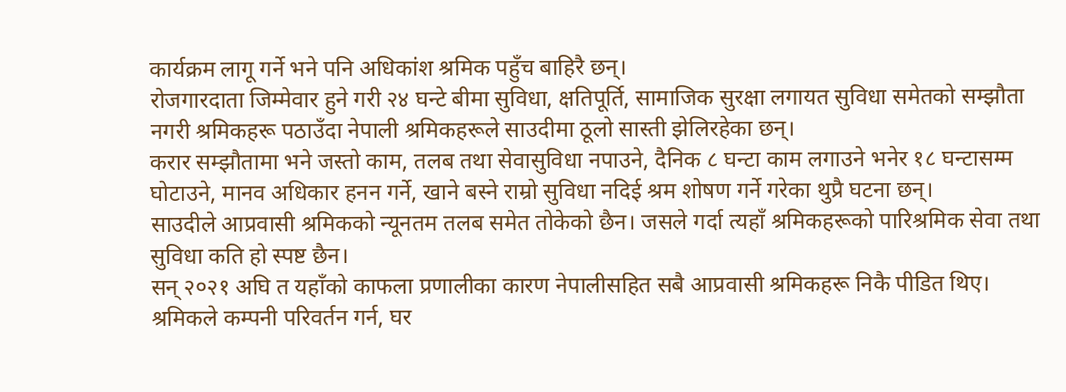कार्यक्रम लागू गर्ने भने पनि अधिकांश श्रमिक पहुँच बाहिरै छन्।
रोजगारदाता जिम्मेवार हुने गरी २४ घन्टे बीमा सुविधा, क्षतिपूर्ति, सामाजिक सुरक्षा लगायत सुविधा समेतको सम्झौता नगरी श्रमिकहरू पठाउँदा नेपाली श्रमिकहरूले साउदीमा ठूलो सास्ती झेलिरहेका छन्।
करार सम्झौतामा भने जस्तो काम, तलब तथा सेवासुविधा नपाउने, दैनिक ८ घन्टा काम लगाउने भनेर १८ घन्टासम्म घोटाउने, मानव अधिकार हनन गर्ने, खाने बस्ने राम्रो सुविधा नदिई श्रम शोषण गर्ने गरेका थुप्रै घटना छन्।
साउदीले आप्रवासी श्रमिकको न्यूनतम तलब समेत तोकेको छैन। जसले गर्दा त्यहाँ श्रमिकहरूको पारिश्रमिक सेवा तथा सुविधा कति हो स्पष्ट छैन।
सन् २०२१ अघि त यहाँको काफला प्रणालीका कारण नेपालीसहित सबै आप्रवासी श्रमिकहरू निकै पीडित थिए। श्रमिकले कम्पनी परिवर्तन गर्न, घर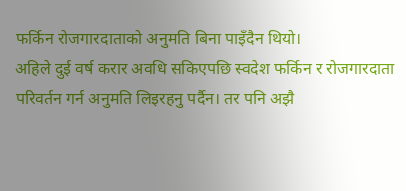फर्किन रोजगारदाताको अनुमति बिना पाइँदैन थियो।
अहिले दुई वर्ष करार अवधि सकिएपछि स्वदेश फर्किन र रोजगारदाता परिवर्तन गर्न अनुमति लिइरहनु पर्दैन। तर पनि अझै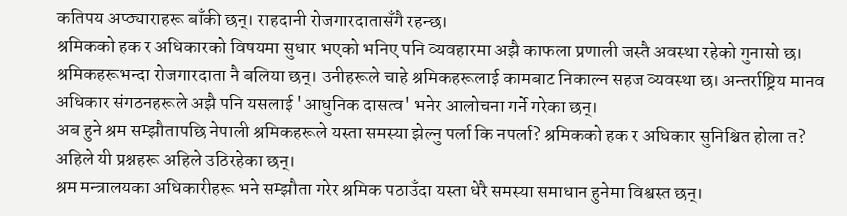कतिपय अप्ठ्याराहरू बाँकी छन्। राहदानी रोजगारदातासँगै रहन्छ।
श्रमिकको हक र अधिकारको विषयमा सुधार भएको भनिए पनि व्यवहारमा अझै काफला प्रणाली जस्तै अवस्था रहेको गुनासो छ। श्रमिकहरूभन्दा रोजगारदाता नै बलिया छन्। उनीहरूले चाहे श्रमिकहरूलाई कामबाट निकाल्न सहज व्यवस्था छ। अन्तर्राष्ट्रिय मानव अधिकार संगठनहरूले अझै पनि यसलाई 'आधुनिक दासत्व' भनेर आलोचना गर्ने गरेका छन्।
अब हुने श्रम सम्झौतापछि नेपाली श्रमिकहरूले यस्ता समस्या झेल्नु पर्ला कि नपर्ला? श्रमिकको हक र अधिकार सुनिश्चित होला त?
अहिले यी प्रश्नहरू अहिले उठिरहेका छन्।
श्रम मन्त्रालयका अधिकारीहरू भने सम्झौता गरेर श्रमिक पठाउँदा यस्ता धेरै समस्या समाधान हुनेमा विश्वस्त छन्।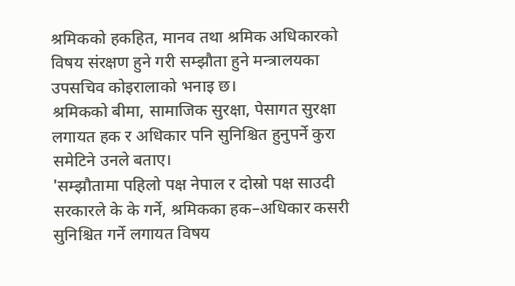श्रमिकको हकहित, मानव तथा श्रमिक अधिकारको विषय संरक्षण हुने गरी सम्झौता हुने मन्त्रालयका उपसचिव कोइरालाको भनाइ छ।
श्रमिकको बीमा, सामाजिक सुरक्षा, पेसागत सुरक्षा लगायत हक र अधिकार पनि सुनिश्चित हुनुपर्ने कुरा समेटिने उनले बताए।
'सम्झौतामा पहिलो पक्ष नेपाल र दोस्रो पक्ष साउदी सरकारले के के गर्ने, श्रमिकका हक–अधिकार कसरी सुनिश्चित गर्ने लगायत विषय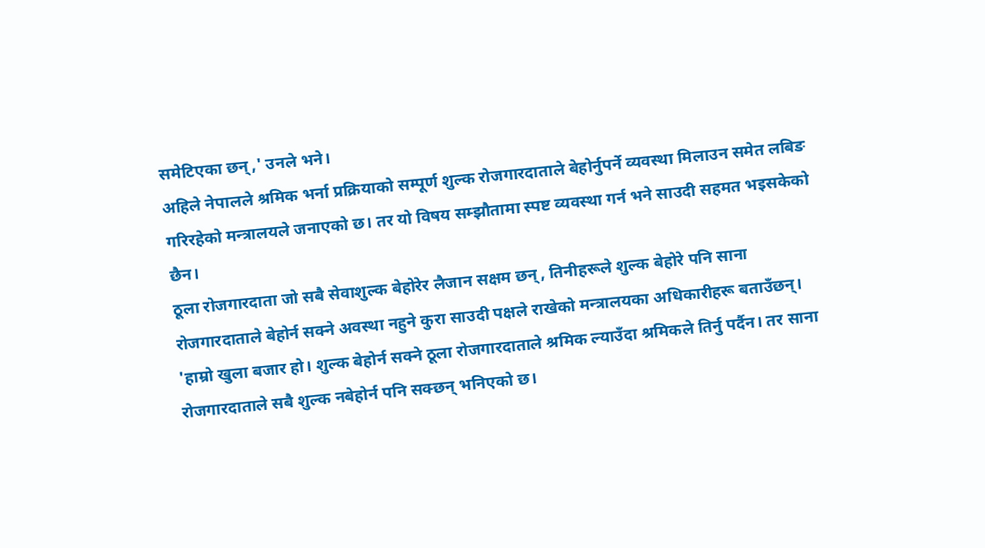समेटिएका छन्,' उनले भने।
अहिले नेपालले श्रमिक भर्ना प्रक्रियाको सम्पूर्ण शुल्क रोजगारदाताले बेहोर्नुपर्ने व्यवस्था मिलाउन समेत लबिङ गरिरहेको मन्त्रालयले जनाएको छ। तर यो विषय सम्झौतामा स्पष्ट व्यवस्था गर्न भने साउदी सहमत भइसकेको छैन।
ठूला रोजगारदाता जो सबै सेवाशुल्क बेहोरेर लैजान सक्षम छन्, तिनीहरूले शुल्क बेहोरे पनि साना रोजगारदाताले बेहोर्न सक्ने अवस्था नहुने कुरा साउदी पक्षले राखेको मन्त्रालयका अधिकारीहरू बताउँछन्।
'हाम्रो खुला बजार हो। शुल्क बेहोर्न सक्ने ठूला रोजगारदाताले श्रमिक ल्याउँदा श्रमिकले तिर्नु पर्दैन। तर साना रोजगारदाताले सबै शुल्क नबेहोर्न पनि सक्छन् भनिएको छ।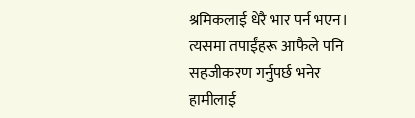श्रमिकलाई धेरै भार पर्न भएन। त्यसमा तपाईंहरू आफैले पनि सहजीकरण गर्नुपर्छ भनेर हामीलाई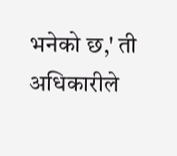भनेको छ,' ती अधिकारीले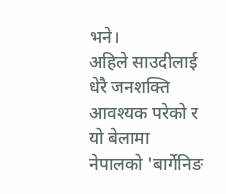भने।
अहिले साउदीलाई धेरै जनशक्ति आवश्यक परेको र यो बेलामा नेपालको 'बार्गेनिङ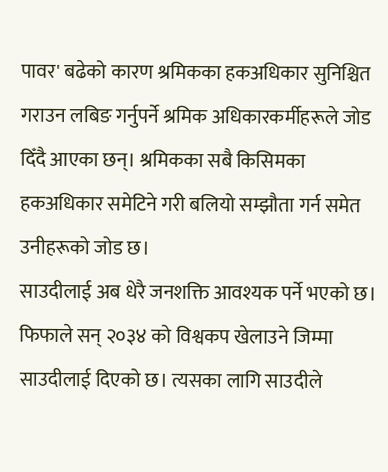पावर' बढेको कारण श्रमिकका हकअधिकार सुनिश्चित गराउन लबिङ गर्नुपर्ने श्रमिक अधिकारकर्मीहरूले जोड दिँदै आएका छन्। श्रमिकका सबै किसिमका हकअधिकार समेटिने गरी बलियो सम्झौता गर्न समेत उनीहरूको जोड छ।
साउदीलाई अब धेरै जनशक्ति आवश्यक पर्ने भएको छ। फिफाले सन् २०३४ को विश्वकप खेलाउने जिम्मा साउदीलाई दिएको छ। त्यसका लागि साउदीले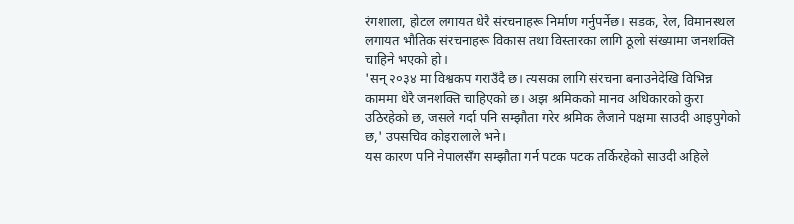रंगशाला, होटल लगायत धेरै संरचनाहरू निर्माण गर्नुपर्नेछ। सडक, रेल, विमानस्थल लगायत भौतिक संरचनाहरू विकास तथा विस्तारका लागि ठूलो संख्यामा जनशक्ति चाहिने भएको हो।
'सन् २०३४ मा विश्वकप गराउँदै छ। त्यसका लागि संरचना बनाउनेदेखि विभिन्न काममा धेरै जनशक्ति चाहिएको छ। अझ श्रमिकको मानव अधिकारको कुरा उठिरहेको छ, जसले गर्दा पनि सम्झौता गरेर श्रमिक लैजाने पक्षमा साउदी आइपुगेको छ,' उपसचिव कोइरालाले भने।
यस कारण पनि नेपालसँग सम्झौता गर्न पटक पटक तर्किरहेको साउदी अहिले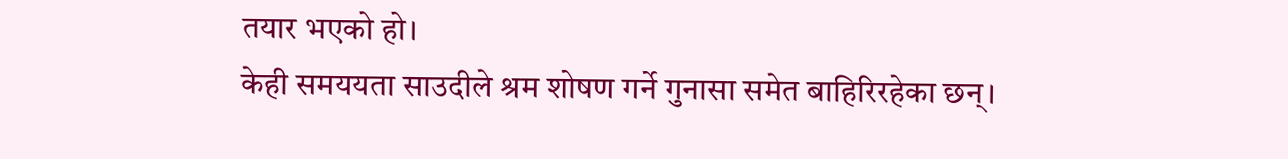तयार भएको हो।
केही समययता साउदीले श्रम शोषण गर्ने गुनासा समेत बाहिरिरहेका छन्।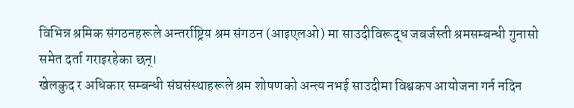विभिन्न श्रमिक संगठनहरूले अन्तर्राष्ट्रिय श्रम संगठन (आइएलओ) मा साउदीविरूद्ध जबर्जस्ती श्रमसम्बन्धी गुनासो समेत दर्ता गराइरहेका छन्।
खेलकुद र अधिकार सम्बन्धी संघसंस्थाहरूले श्रम शोषणको अन्त्य नभई साउदीमा विश्वकप आयोजना गर्न नदिन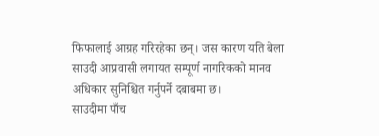फिफालाई आग्रह गरिरहेका छन्। जस कारण यति बेला साउदी आप्रवासी लगायत सम्पूर्ण नागरिकको मानव अधिकार सुनिश्चित गर्नुपर्ने दबाबमा छ।
साउदीमा पाँच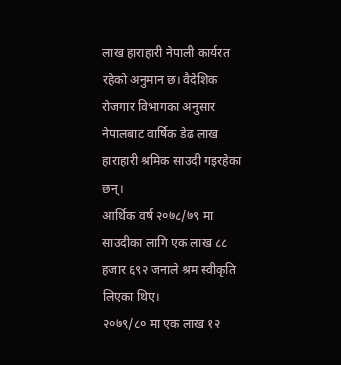लाख हाराहारी नेपाली कार्यरत रहेको अनुमान छ। वैदेशिक रोजगार विभागका अनुसार नेपालबाट वार्षिक डेढ लाख हाराहारी श्रमिक साउदी गइरहेका छन्।
आर्थिक वर्ष २०७८/७९ मा साउदीका लागि एक लाख ८८ हजार ६९२ जनाले श्रम स्वीकृति लिएका थिए।
२०७९/८० मा एक लाख १२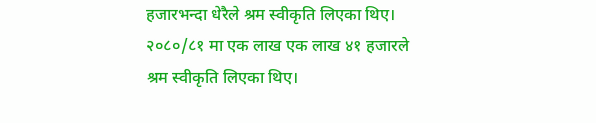हजारभन्दा धेरैले श्रम स्वीकृति लिएका थिए। २०८०/८१ मा एक लाख एक लाख ४१ हजारले श्रम स्वीकृति लिएका थिए।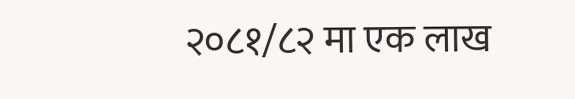२०८१/८२ मा एक लाख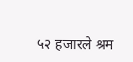५२ हजारले श्रम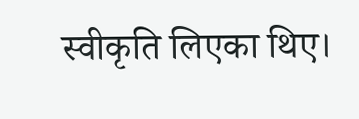स्वीकृति लिएका थिए।